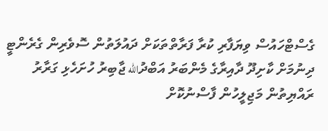ގެސްޓްހައުސް ވިޔަފާރި ކުރާ ފަރާތްތަކަށް ދައުލަތުން ސޮވެރިން ގެރެންޓީ ދިނުމަށް ކާށިދޫ ދާއިރާގެ މެންބަރު އަބްދުالله ޖާބިރު ހުށަހެޅި ގަރާރު ރައްޔިތުން މަޖިލީހުން ފާސްނުކޮށް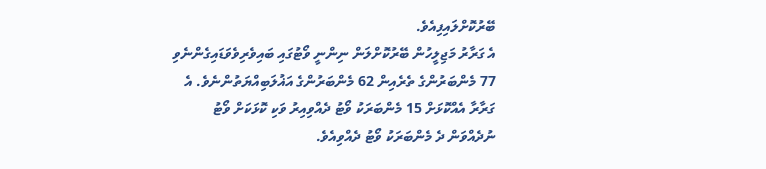ބޭރުކޮށްލައިފިއެވެ.
އެ ގަރާރު މަޖިލީހުން ބޭރުކޮށްލަން ނިންނީ ވޯޓުގައި ބައިވެރިވެވަޑައިގެންނެވި 77 މެންބަރުންގެ ތެރެއިން 62 މެންބަރުންގެ އަޣުލަބިއްޔަތުންނެވެ. އެ ގަރާރާ އެއްކޮޅަށް 15 މެންބަރަކު ވޯޓު ދެއްވިއިރު ވަކި ކޮޅަކަށް ވޯޓު ނުދެއްވަން ދެ މެންބަރަކު ވޯޓު ދެއްވިއެވެ.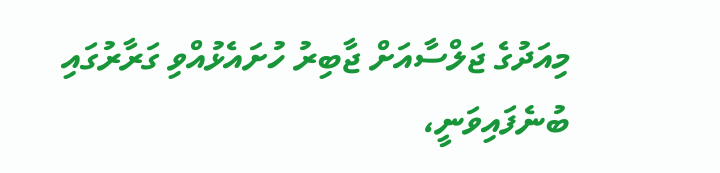މިއަދުގެ ޖަލްސާއަށް ޖާބިރު ހުށައެޅުއްވި ގަރާރުގައި ބުނެފައިވަނީ،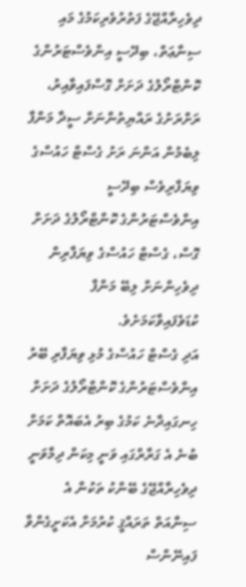ދިވެހިރާއްޖޭގެ ފަތުރުވެރިކަމުގެ މައި ސިނާޢަތް، ބިދޭސީ އިންވެސްޓަރުންގެ ކޮންޓްރޯލުގެ ދަށަށް ގޮސްފައިވާއިރު، ރަށްރަށުގެ ރައްޔިތުންނަށް ސީދާ މަންފާ ލިބެމުން އަންނަ ރަށު ގެސްޓް ހައުސްގެ ވިޔަފާރިވެސް ބިދޭސީ އިންވެސްޓަރުންގެ ކޮންޓްރޯލުގެ ދަށަށް ގޮސް، ގެސްޓް ހައުސްގެ ވިޔަފާރިން ދިވެހިންނަށް ލިބޭ މަންފާ ކުޑަވެފައިވާކަމަށެވެ.
އަދި ގެސްޓް ހައުސްގެ މުޅި ވިޔަފާރި ބޭރު އިންވެސްޓަރުންގެ ކޮންޓްރޯލުގެ ދަށަށް ހިނގައިދާނެ ކަމުގެ ބިރު އެބައޮތް ކަމަށް ބުނެ އެ ގަރާރްގައި ވަނީ މިކަން ދިމާވަނީ ދިވެހިރާއްޖޭގެ ބޭންކު ތަކުން އެ ސިނާއަތް ތަރައްޤީ ކުރުމަށް އެކަށީގެންވާ ފައިނޭންސް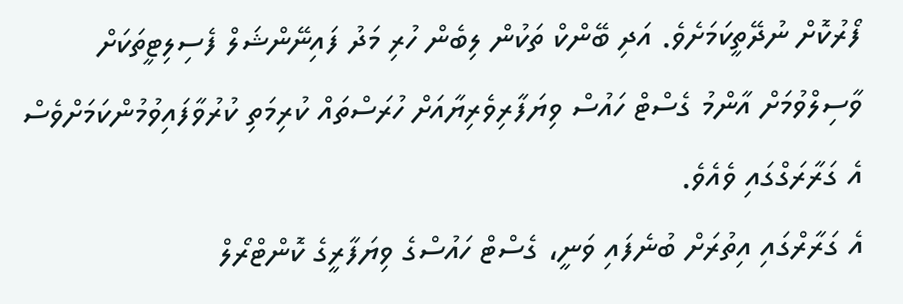ފޯރުކޮށް ނުދޭތީކަމަށެވެ. އަދި ބޭންކް ތަކުން ލިބެން ހުރި މަދު ފައިނޭންޝަލް ފެސިލިޓީތަކަށް ވާސިލްވުމަށް އާންމު ގެސްޓް ހައުސް ވިޔަފާރިވެރިޔާއަށް ހުރަސްތައް ކުރިމަތި ކުރުވާފައިވުމުންކަމަށްވެސް އެ ގަރާރަގްގައި ވެއެވެ.
އެ ގަރާރްގައި އިތުރަށް ބުނެފައި ވަނީ، ގެސްޓް ހައުސްގެ ވިޔަފާރީގެ ކޮންޓްރޯލް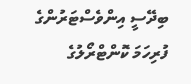ބިދޭސީ އިންވެސްޓަރުންގެ ފުރިހަމަ ކޮންޓްރޯލުގެ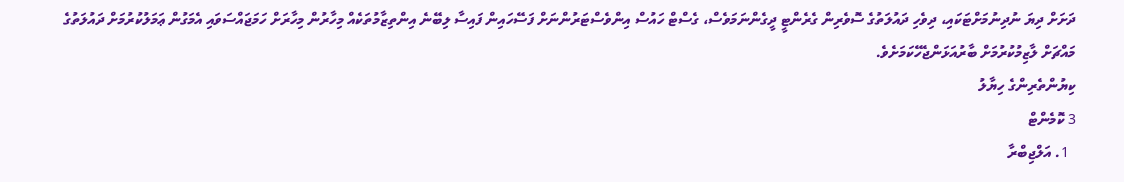ދަށަށް ދިޔަ ނުދިނުމަށްޓަކައި، ދިވެހި ދައުލަތުގެ ސޮވެރިން ގެރެންޓީ ދީގެންނަމަވެސް، ގެސްޓް ހައުސް އިންވެސްޓަރުންނަށް ފަސޭހައިން ފައިސާ ލިބޭނެ އިންތިޒާމުތަކެއް މިހާރުން މިހާރަށް ހަމަޖައްސަވައި އެމަގުން ޢަމަލުކުރުމަށް ދައުލަތުގެ މައްޗަށް ލާޒިމުކުރުމަށް ބާރުއަޅަންޖެހޭކަމަށެވެ.
ކިޔުންތެރިންގެ ހިޔާލު
3 ކޮމެންޓް
  1. އަލްޖިބްރާ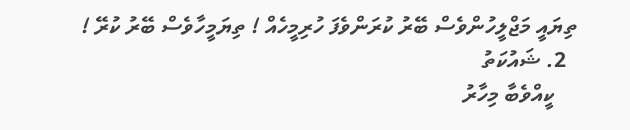ތިޔައީ މަޖްލީހުންވެސް ބޭރު ކުރަންވެފަ ހުރިމީހެއް ! ތިޔަމީހާވެސް ބޭރު ކުރޭ !
  2. ޝައުކަތު
    ކީއްވެބާ މިހާރު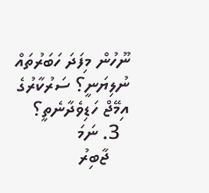ނޫހުން މިފަދަ ހަބަރުތައް ނުލިޔަނީ؟ ސަރުކާރުގެ އިމޭޖް ހަޑިވެދާނެތީ؟
  3. ނަމަ
    ޖާބިރު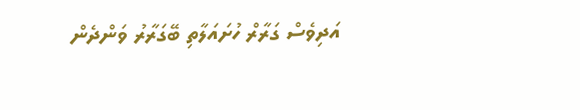އަދިވެސް ގަރާރް ހުށައަލާތި ބޭގަރާރު ވަންދެން